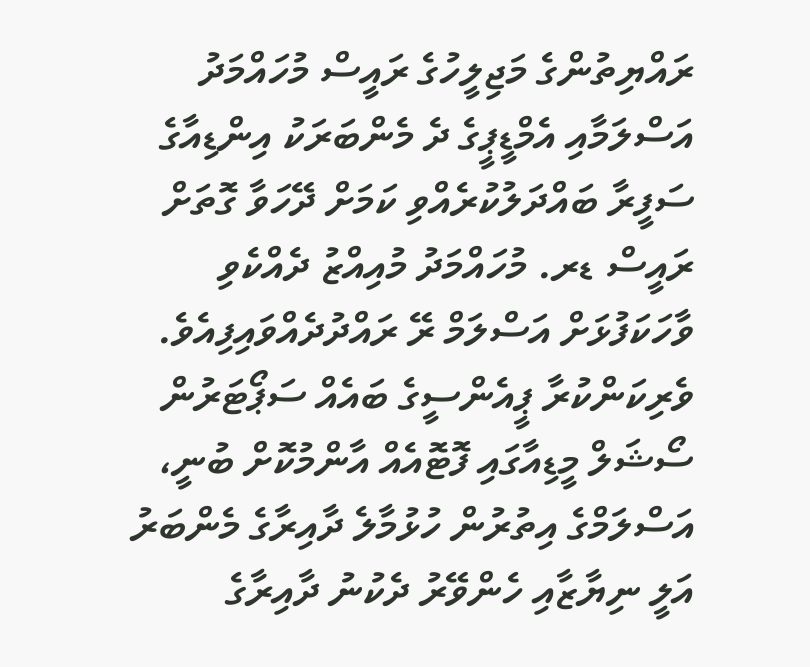ރައްޔިތުންގެ މަޖިލީހުގެ ރައީސް މުހައްމަދު އަސްލަމާއި އެމްޑީޕީގެ ދެ މެންބަރަކު އިންޑިއާގެ ސަފީރާ ބައްދަލުކުރެއްވި ކަމަށް ދޭހަވާ ގޮތަށް ރައީސް ޑރ. މުހައްމަދު މުއިއްޒު ދެއްކެވި ވާހަކަފުޅަށް އަސްލަމް ރޭ ރައްދުދެއްވައިފިއެވެ.
ވެރިކަންކުރާ ޕީއެންސީގެ ބައެއް ސަޕޯޓަރުން ސޯޝަލް މީޑިއާގައި ފޮޓޮއެއް އާންމުކޮށް ބުނީ، އަސްލަމްގެ އިތުރުން ހުޅުމާލެ ދާއިރާގެ މެންބަރު އަލީ ނިޔާޒާއި ހެންވޭރު ދެކުނު ދާއިރާގެ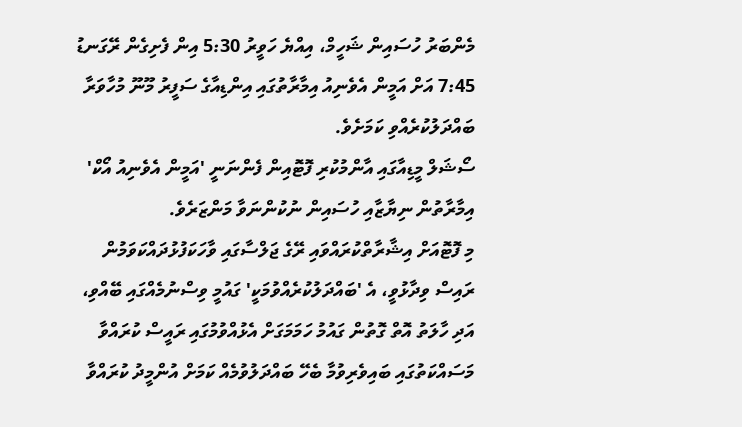މެންބަރު ހުސައިން ޝަހީމް، އިއްޔެ ހަވީރު 5:30 އިން ފެށިގެން ރޭގަނޑު 7:45 އަށް އަމީން އެވެނިއު އިމާރާތުގައި އިންޑިއާގެ ސަފީރު މޫނޫ މުހާވަރާ ބައްދަލުކުރެއްވި ކަމަށެވެ.
ސޯޝަލް މީޑިއާގައި އާންމުކުރި ފޮޓޮއިން ފެންނަނީ 'އަމީން އެވެނިއު އޯކް' އިމާރާތުން ނިޔާޒާއި ހުސައިން ނުކުންނަވާ މަންޒަރެވެ.
މި ފޮޓޮއަށް އިޝާރާތްކުރައްވައި ރޭގެ ޖަލްސާގައި ވާހަކަފުޅުދައްކަވަމުން ރައިސް ވިދާޅުވީ، އެ 'ބައްދަލުކުރެއްވުމަކީ' ގައުމީ ވިސްނުމެއްގައި ބޭއްވި، އަދި ހާލަތު އޮތް ގޮތުން ގައުމު ހަމަމަގަށް އެޅުއްވުމުގައި ރައީސް ކުރައްވާ މަސައްކަތުގައި ބައިވެރިވުމާ ބެހޭ ބައްދަލުވުމެއް ކަމަށް އުންމީދު ކުރައްވާ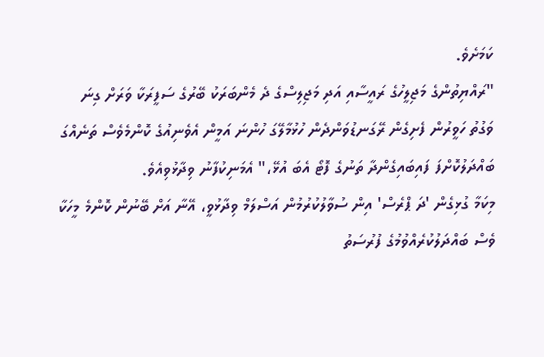ކަމަށެވެ.
"ރައްޔިތުންގެ މަޖިލީހުގެ ރައީސާއި އަދި މަޖިލިސްގެ ދެ މެންބަރަކު ބޭރުގެ ސަފީރަކާ ވަރަށް ގިނަ ވަގުތު ހަވީރުން ފެށިގެން ރޭގަނޑުވަންދެން ހުޅުމާލޭގަ ހުންނަ އަމީން އެވެނިއުގެ ކޮންމެވެސް ތަނެއްގަ ބައްދަލުކޮށްފަ ފައިބައިގެންދާ ތަނުގެ ފޮޓޯ އެބަ އުޅޭ،" އެމަނިކުފާނު ވިދާޅުވިއެވެ.
މިކަމާ ގުޅިގެން 'ދަ ޕްރެސް' އިން ސުވާލުކުރުމުން އަސްލަމް ވިދާޅުވީ، އޭނާ އަށް ބޭނުން ކޮންމެ މީހަކާ ވެސް ބައްދަލުކުރެއްވުމުގެ ފުރުސަތު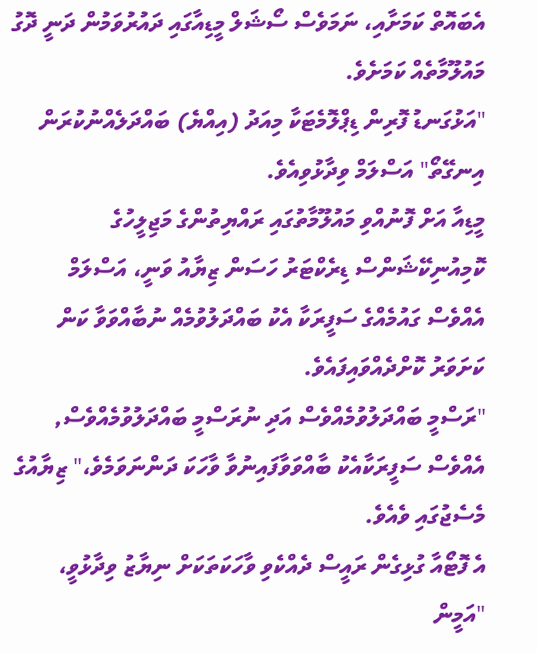އެބައޮތް ކަމަށާއި، ނަމަވެސް ސޯޝަލް މީޑިއާގައި ދައުރުވަމުން ދަނީ ދޮގު މައުލޫމާތެއް ކަމަށެވެ.
"އަޅުގަނޑު ފޮރިން ޑިޕްލޮމެޓަކާ މިއަދު (އިއްޔެ) ބައްދަލެއްނުކުރަން އިނގޭތޯ" އަސްލަމް ވިދާޅުވިއެވެ.
މީޑިއާ އަށް ފޮނުއްވި މައުލޫމާތުގައި ރައްޔިތުންގެ މަޖިލީހުގެ ކޮމިއުނިކޭޝަންސް ޑިރެކްޓަރު ހަސަން ޒިޔާއު ވަނީ، އަސްލަމް އެއްވެސް ގައުމެއްގެ ސަފީރަކާ އެކު ބައްދަލުވުމެއް ނުބާއްވަވާ ކަން ކަށަވަރު ކޮށްދެއްވައިފައެވެ.
"ރަސްމީ ބައްދަލުވުމެއްވެސް އަދި ނުރަސްމީ ބައްދަލުވުމެއްވެސް, އެއްވެސް ސަފީރަކާއެކު ބާއްވަވާފައިނުވާ ވާހަކަ ދަންނަވަމެވެ،" ޒިޔާއުގެ މެސެޖުގައި ވެއެވެ.
އެ ފޮޓޯއާ ގުޅިގެން ރައީސް ދެއްކެވި ވާހަކަތަކަށް ނިޔާޒު ވިދާޅުވީ، "އަމީން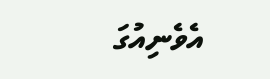އެވެނިއުގަ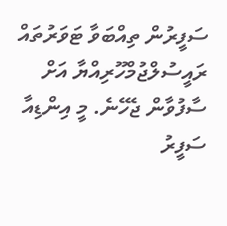ސަފީރުން ތިއްބަވާ ޓަވަރުތައް ރައީސުލްޖުމްހޫރިއްޔާ އަށް ސާފުވާން ޖެހޭނެ. މީ އިންޑިއާ ސަފީރު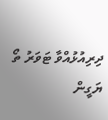ދިރިއުޅުއްވާ ޓަވަރު ތޯ ޔަގީން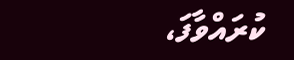ކުރައްވާފަ،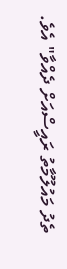ތެދު މައުލޫމާތު ރައީސްއަށް ދެއްވާ" އެވެ.